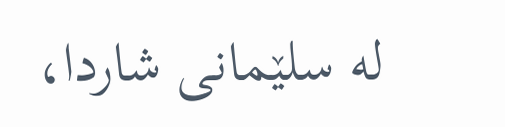له‌ سلێمانی شاردا،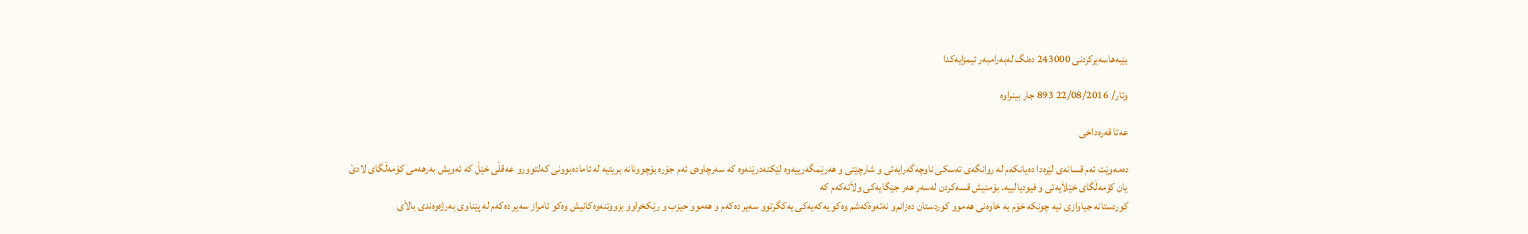بێبه‌هاسه‌یركردنی 243000 ده‌نگ له‌به‌رامبه‌ر ئیمزایه‌كدا

وتار/ 22/08/2016 893 جار بینراوە

عه‌تا قه‌ره‌داخی

ده‌مه‌وێت ئه‌م قسانه‌ی‌ لێره‌دا ده‌یانكه‌م له‌ روانگه‌ی‌ ته‌سكی ناوچه‌گه‌رایه‌تی و شارچێتی و هه‌رێمگه‌رییه‌وه‌ لێكنه‌درێنه‌وه‌ كه‌ سه‌رچاوه‌ی‌ ئه‌م جۆره‌ بۆچوونانه‌ بریتیه‌ له‌ ئاماده‌بوونی كه‌لتوورو عه‌قڵی خێڵ كه‌ ئه‌ویش به‌رهه‌می كۆمه‌ڵگای لادێ یان كۆمه‌ڵگای خێلاَیه‌تی و فیودیالییه‌. بۆمنیش قسه‌كردن له‌سه‌ر هه‌ر جێگایه‌كی ولاَته‌كه‌م كه‌
كوردستانه‌ جیاوازی‌ نیه‌ چونكه‌ خۆم به‌ خاوه‌نی هه‌موو كوردستان ده‌زانم‌و نه‌ته‌وه‌كه‌شم وه‌كو یه‌كه‌یه‌كی یه‌كگرتوو سه‌یر ده‌كه‌م و هه‌موو حیزب و رێكخراوو بزووتنه‌وه‌كانیش وه‌كو ئامراز سه‌یر ده‌كه‌م له‌ پێناوی‌ به‌رژه‌وه‌ندی بالاَی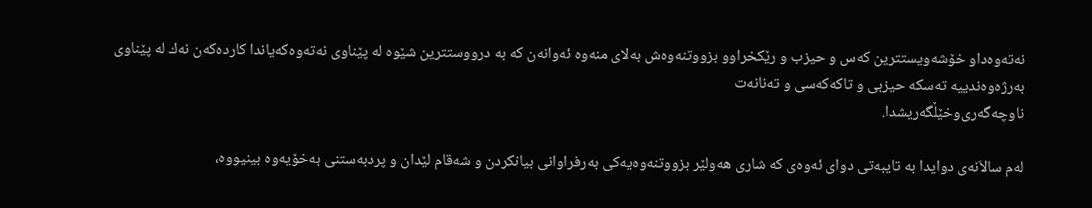نه‌ته‌وه‌داو خۆشه‌ویستترین كه‌س و حیزب و رێكخراوو بزووتنه‌وه‌ش به‌لای منه‌وه‌ ئه‌وانه‌ن كه‌ به‌ درووستترین شێوه‌ له‌ پێناوی‌ نه‌ته‌وه‌كه‌یاندا كارده‌كه‌ن نه‌ك له‌ پێناوی‌ به‌رژه‌وه‌ندییه‌ ته‌سكه‌ حیزبی و تاكه‌كه‌سی و ته‌نانه‌ت
ناوچه‌گه‌ری‌وخێڵگه‌ریشدا.

له‌م سالاَنه‌ی‌ دوایدا به‌ تایبه‌تی دوای ئه‌وه‌ی‌ كه‌ شاری هه‌ولێر بزووتنه‌وه‌یه‌كی به‌رفراوانی بیانكردن و شه‌قام لێدان و پردبه‌ستنی به‌خۆیه‌وه‌ بینیووه‌،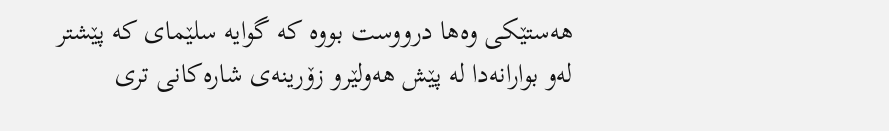هه‌ستێكی وه‌ها درووست بووه‌ كه‌ گوایه‌ سلێمای كه‌ پێشتر له‌و بوارانه‌دا له‌ پێش هه‌ولێرو زۆرینه‌ی‌ شاره‌كانی تری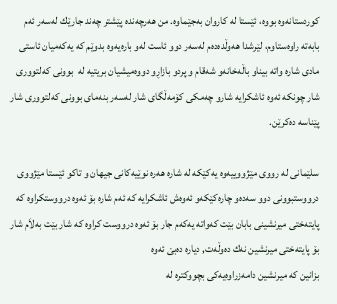كوردستانه‌وه‌ بووه‌، ئێستا له‌ كاروان به‌جێماوه‌. من هه‌رچه‌نده‌ پێشتر چه‌ند جارێك له‌سه‌ر ئه‌م بابه‌ته‌ راوه‌ستاوم، لێرشدا هه‌وڵده‌ده‌م له‌سه‌ر دوو ئاست له‌و باره‌یه‌وه‌ بدوێم كه‌ یه‌كه‌میان ئاستی مادی شاره‌ واته‌ بیناو باڵه‌خانه‌و شه‌قام و پردو بازاڕو دووه‌میشیان بریتیه‌ له‌  بوونی كه‌لتووری شار چونكه‌ ئه‌وه‌ ئاشكرایه‌ شارو چه‌مكی كۆمه‌ڵگای شار له‌سه‌ر بنه‌مای بوونی كه‌لتووری شار پێناسه‌ ده‌كرێن.

سلێمانی له‌ رووی مێژووییه‌وه‌ یه‌كێكه‌ له‌ شاره‌ هه‌ره‌ نوێیه‌كانی جیهان و تاكو ئێستا مێژووی‌ درووستبوونی دوو سه‌ده‌و چاره‌كێكه‌و ئه‌وه‌ش ئاشكرایه‌ كه‌ ئه‌م شاره‌ بۆ ئه‌وه‌ درووستكراوه‌ كه‌ پایته‌ختی میرنشینی بابان بێت كه‌واته‌ یه‌كه‌م جار بۆ ئه‌وه‌ درووست كراوه‌ كه‌ شار بێت به‌لاَم شار بۆ پایته‌ختی میرنشین نه‌ك ده‌وڵه‌ت, دیاره‌ ده‌بێ ئه‌وه‌
بزانین كه‌ میرنشین دامه‌زراوه‌یه‌كی بچووكتره‌ له‌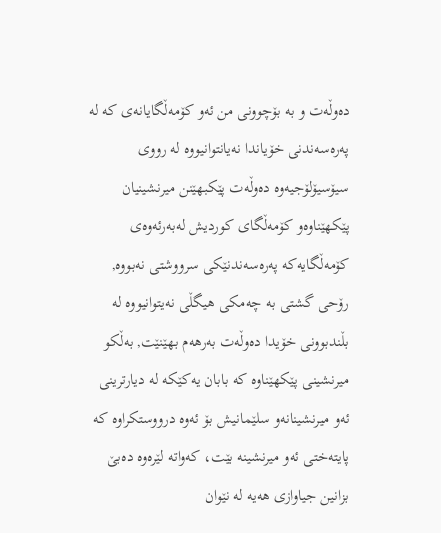ده‌وڵه‌ت و به‌ بۆچوونی من ئه‌و كۆمه‌ڵگایانه‌ی‌ كه‌ له‌ په‌ره‌سه‌ندنی خۆیاندا نه‌یانتوانیووه‌ له‌ رووی سیۆسیۆلۆجیه‌وه‌ ده‌وڵه‌ت پێكبهێنن میرنشینیان پێكهێناوه‌و كۆمه‌ڵگای كوردیش له‌به‌رئه‌وه‌ی‌ كۆمه‌ڵگایه‌كه‌ په‌ره‌سه‌ندنێكی سرووشتی نه‌بووه‌, رۆحی گشتی به‌ چه‌مكی هیگڵی نه‌یتوانیووه‌ له‌ بڵندبوونی خۆیدا ده‌وڵه‌ت به‌رهه‌م بهێنێت, به‌ڵكو میرنشینی پێكهێناوه‌ كه‌ بابان یه‌كێكه‌ له‌ دیارترینی ئه‌و میرنشینانه‌و سلێمانیش بۆ ئه‌وه‌ درووستكراوه‌ كه‌ پایته‌ختی ئه‌و میرنشینه‌ بێت، كه‌واته‌ لێره‌وه‌ ده‌بێ بزانین جیاوازی‌ هه‌یه‌ له‌ نێوان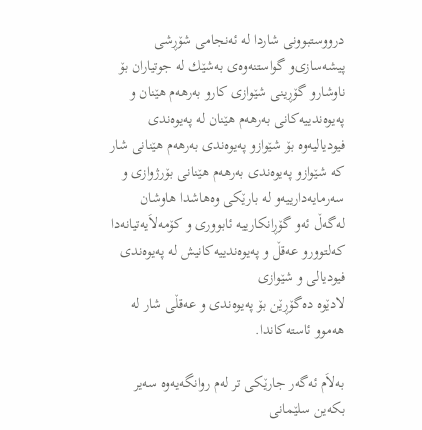درووستبوونی شاردا له‌ ئه‌نجامی شۆڕشی پیشه‌سازی‌و گواستنه‌وه‌ی‌ به‌شێك له‌ جوتیاران بۆ ناوشارو گۆڕینی شێوازی‌ كارو به‌رهه‌م هێنان و په‌یوه‌ندییه‌كانی به‌رهه‌م هێنان له‌ په‌یوه‌ندی فیودیالیه‌وه‌ بۆ شێوازو په‌یوه‌ندی به‌رهه‌م هێنانی شار كه‌ شێوازو په‌یوه‌ندی به‌رهه‌م هێنانی بۆرژوازی و سه‌رمایه‌دارییه‌و له‌ بارێكی وه‌هاشدا هاوشان له‌گه‌ڵ ئه‌و گۆڕانكارییه‌ ئابووری و كۆمه‌لاَیه‌تیانه‌دا كه‌لتوورو عه‌قڵ و په‌یوه‌ندییه‌كانیش له‌ په‌یوه‌ندی فیودیالی و شێوازی
لادێوه‌ ده‌گۆڕێن بۆ په‌یوه‌ندی و عه‌قڵی شار له‌ هه‌موو ئاسته‌كاندا.

به‌لاَم ئه‌گه‌ر جارێكی تر له‌م روانگه‌یه‌وه‌ سه‌یر بكه‌ین سلێمانی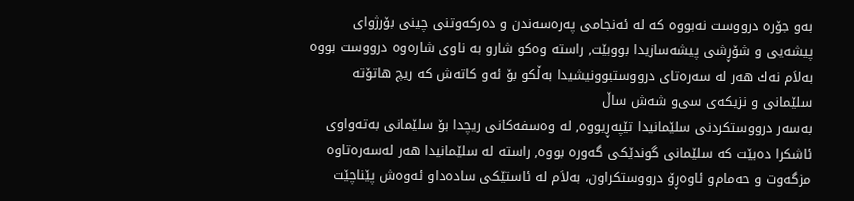به‌و جۆره‌ درووست نه‌بووه‌ كه‌ له‌ ئه‌نجامی په‌ره‌سه‌ندن و ده‌ركه‌وتنی چینی بۆرژوای پیشه‌یی و شۆڕشی پیشه‌سازیدا بووبێت, راسته‌ وه‌كو شارو به‌ ناوی‌ شاره‌وه‌ درووست بووه‌ به‌لاَم نه‌ك هه‌ر له‌ سه‌ره‌تای درووستبوونیشیدا به‌ڵكو بۆ ئه‌و كاته‌ش كه‌ ریچ هاتۆته‌ سلێمانی و نزیكه‌ی‌ سی‌و شه‌ش ساڵ
به‌سه‌ر درووستكردنی سلێمانیدا تێپه‌ڕیووه‌, له‌ وه‌سفه‌كانی ریچدا بۆ سلێمانی به‌ته‌واوی‌ ئاشكرا ده‌بێت كه‌ سلێمانی گوندێكی گه‌وره‌ بووه‌, راسته‌ له‌ سلێمانیدا هه‌ر له‌سه‌ره‌تاوه‌ مزگه‌وت و حه‌مام‌و ئاوه‌ڕۆ درووستكراون، به‌لاَم له‌ ئاستێكی ساده‌داو ئه‌وه‌ش پێناچێت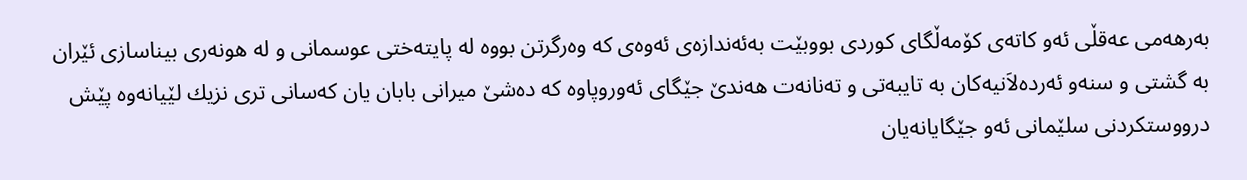به‌رهه‌می عه‌قڵی ئه‌و كاته‌ی‌ كۆمه‌ڵگای كوردی بووبێت به‌ئه‌ندازه‌ی‌ ئه‌وه‌ی‌ كه‌ وه‌رگرتن بووه‌ له‌ پایته‌ختی عوسمانی و له‌ هونه‌ری‌ بیناسازی‌ ئێران به‌ گشتی و سنه‌و ئه‌رده‌لاَنیه‌كان به‌ تایبه‌تی و ته‌نانه‌ت هه‌ندێ جێگای ئه‌وروپاوه‌ كه‌ ده‌شێ میرانی بابان یان كه‌سانی تری نزیك لێیانه‌وه‌ پێش درووستكردنی سلێمانی ئه‌و جێگایانه‌یان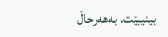بینیبێت. به‌هه‌رحاڵ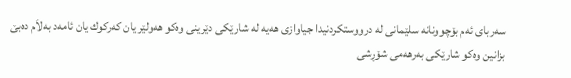سه‌ربای ئه‌م بۆچوونانه‌ سلێمانی له‌ درووستكردنیدا جیاوازی‌ هه‌یه‌ له‌ شارێكی دێرینی وه‌كو هه‌ولێر یان كه‌ركوك یان ئامه‌د به‌لاَم ده‌بێ بزانین وه‌كو شارێكی به‌رهه‌می شۆڕشی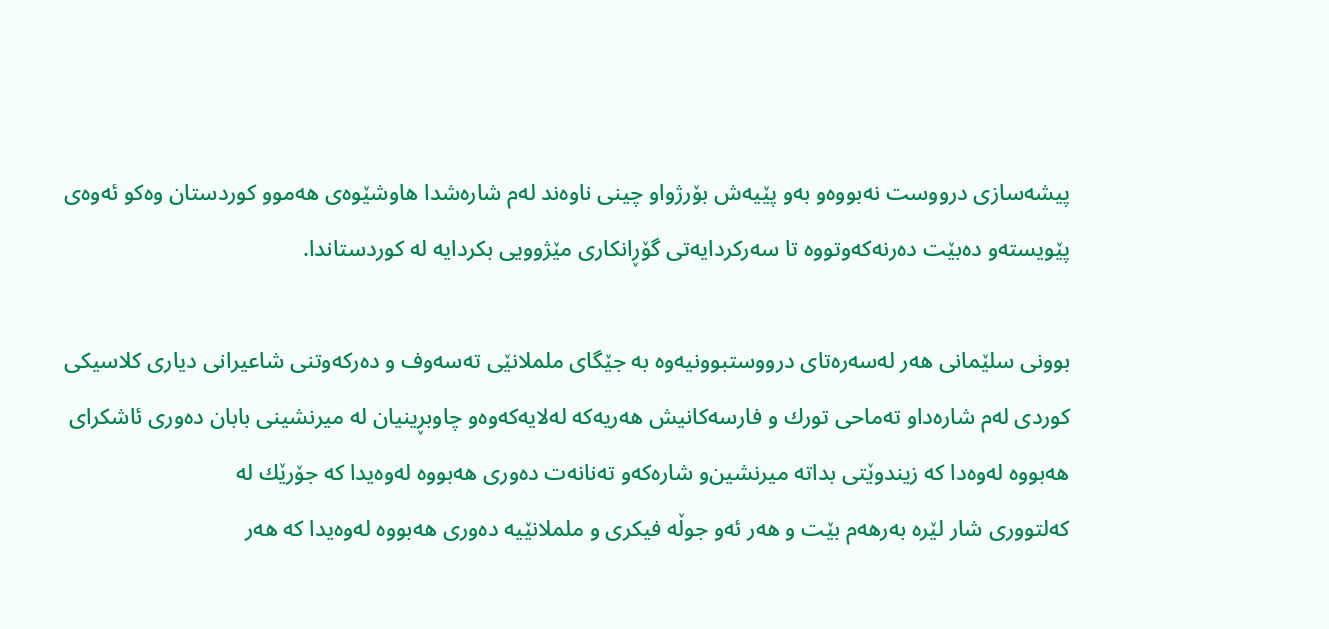پیشه‌سازی درووست نه‌بووه‌و به‌و پێیه‌ش بۆرژواو چینی ناوه‌ند له‌م شاره‌شدا هاوشێوه‌ی‌ هه‌موو كوردستان وه‌كو ئه‌وه‌ی‌ پێویسته‌و ده‌بێت ده‌رنه‌كه‌وتووه‌ تا سه‌ركردایه‌تی گۆڕانكاری‌ مێژوویی بكردایه‌ له‌ كوردستاندا.

بوونی سلێمانی هه‌ر له‌سه‌ره‌تای درووستبوونیه‌وه‌ به‌ جێگای ململانێی ته‌سه‌وف و ده‌ركه‌وتنی شاعیرانی دیاری كلاسیكی كوردی له‌م شاره‌داو ته‌ماحی تورك و فارسه‌كانیش هه‌ریه‌كه‌ له‌لایه‌كه‌وه‌و چاوبڕینیان له‌ میرنشینی بابان ده‌وری ئاشكرای هه‌بووه‌ له‌وه‌دا كه‌ زیندوێتی بداته‌ میرنشین‌و شاره‌كه‌و ته‌نانه‌ت ده‌وری هه‌بووه‌ له‌وه‌یدا كه‌ جۆرێك له‌
كه‌لتووری شار لێره‌ به‌رهه‌م بێت و هه‌ر ئه‌و جوڵه‌ فیكری و ململانێیه‌ ده‌وری هه‌بووه‌ له‌وه‌یدا كه‌ هه‌ر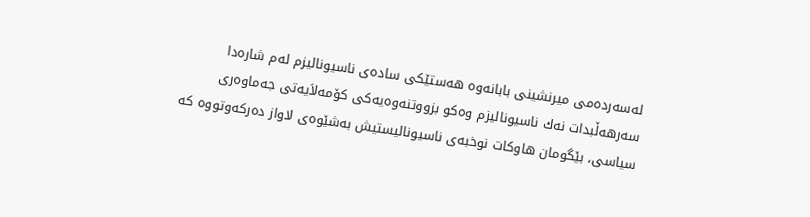له‌سه‌رده‌می میرنشینی بابانه‌وه‌ هه‌ستێكی ساده‌ی‌ ناسیونالیزم له‌م شاره‌دا سه‌رهه‌ڵبدات نه‌ك ناسیونالیزم وه‌كو بزووتنه‌وه‌یه‌كی كۆمه‌لاَیه‌تی جه‌ماوه‌ری سیاسی، بێگومان هاوكات نوخبه‌ی ناسیونالیستیش به‌شێوه‌ی لاواز ده‌ركه‌وتووه‌ كه‌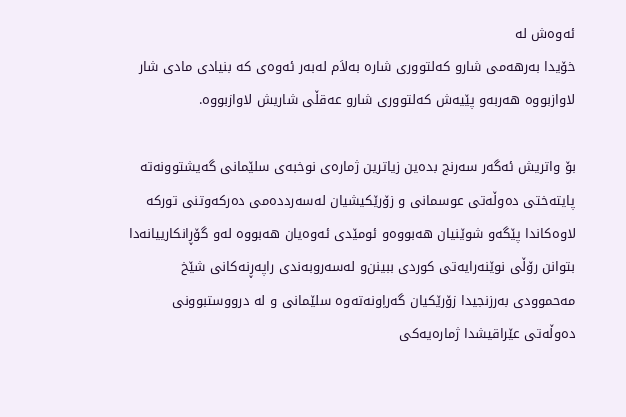ئه‌وه‌ش له‌
خۆیدا به‌رهه‌می شارو كه‌لتووری شاره‌ به‌لاَم له‌به‌ر ئه‌وه‌ی‌ كه‌ بنیادی مادی شار لاوازبووه‌ هه‌ربه‌و پێیه‌ش كه‌لتووری شارو عه‌قڵی شاریش لاوازبووه‌.

بۆ واتریش ئه‌گه‌ر سه‌رنج بده‌ین زیاترین ژماره‌ی‌ نوخبه‌ی سلێمانی گه‌یشتوونه‌ته‌ پایته‌ختی ده‌وڵه‌تی عوسمانی و زۆرێكیشیان له‌سه‌ردده‌می‌ ده‌ركه‌وتنی توركه‌ لاوه‌كاندا پێگه‌و شوێنیان هه‌بووه‌و ئومێدی ئه‌وه‌یان هه‌بووه‌ له‌و گۆڕانكارییانه‌دا بتوانن رۆڵی نوێنه‌رایه‌تی كوردی ببینن‌و له‌سه‌روبه‌ندی راپه‌ڕنه‌كانی شێخ مه‌حموودی به‌رزنجیدا زۆرێكیان گه‌راِونه‌ته‌وه‌ سلێمانی و له‌ درووستبوونی ده‌وڵه‌تی عێراقیشدا ژماره‌یه‌كی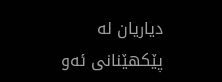دیاریان له‌ پێكهێنانی ئه‌و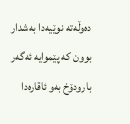ده‌وڵه‌ته‌ نوێیه‌دا به‌شدار بوون كه‌ پێموایه‌ ئه‌گه‌ر بارودۆخ به‌و ئاقاره‌دا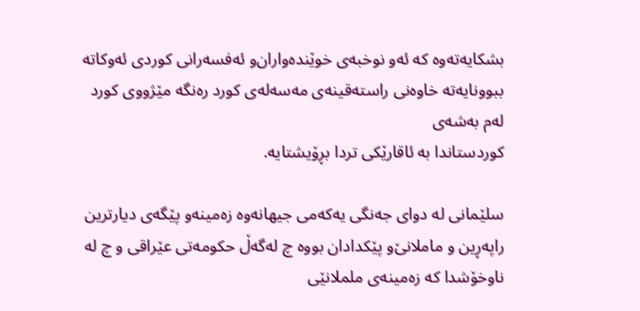بشكایه‌ته‌وه‌ كه‌ ئه‌و نوخبه‌ی خوێنده‌واران‌و ئه‌فسه‌رانی كوردی ئه‌وكاته‌ ببوونایه‌ته‌ خاوه‌نی راسته‌قینه‌ی‌ مه‌سه‌له‌ی‌ كورد ره‌نگه‌ مێژووی‌ كورد له‌م به‌شه‌ی‌
كوردستاندا به‌ ئاقارێكی تردا بڕۆیشتایه‌.

سلێمانی له‌ دوای جه‌نگی یه‌كه‌می جیهانه‌وه‌ زه‌مینه‌و پێگه‌ی‌ دیارترین راپه‌ڕین و ماملانێ‌و پێكدادان بووه‌ چ له‌گه‌ڵ حكومه‌تی عێراقی و چ له‌ ناوخۆشدا كه‌ زه‌مینه‌ی‌ ململانێی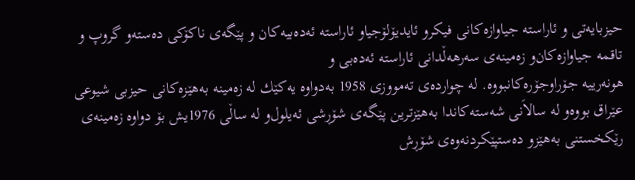حیزبایه‌تی و ئاراسته‌ جیاوازه‌كانی فیكرو ئایدیۆلۆجیاو ئاراسته‌ ئه‌ده‌بیه‌كان و پێگه‌ی‌ ناكۆكی ده‌سته‌و گروپ و تاقمه‌ جیاوازه‌كان‌و زه‌مینه‌ی‌ سه‌رهه‌ڵدانی ئاراسته‌ ئه‌ده‌بی و
هونه‌رییه‌ جۆراوجۆره‌كانبووه‌. له‌ چوارده‌ی ته‌مووزی‌ 1958 به‌دواوه‌ یه‌كێك له‌ زه‌مینه‌ به‌هێزه‌كانی‌ حیزبی شیوعی عێراق بووه‌و له‌ سالاَنی شه‌سته‌كاندا به‌هێزترین پێگه‌ی‌ شۆڕشی ئه‌یلول‌و له‌ ساڵی 1976یش بۆ دواوه‌ زه‌مینه‌ی‌ رێكخستنی به‌هێزو ده‌ستپێكردنه‌وه‌ی‌ شۆڕش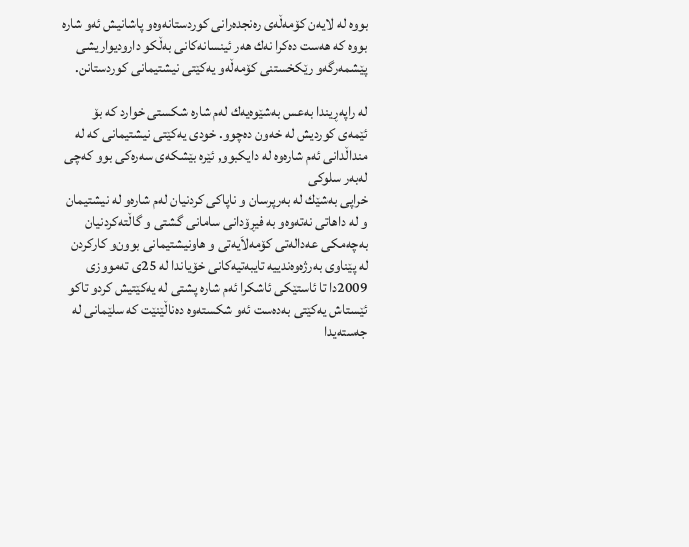بووه‌ له‌ لایه‌ن كۆمه‌ڵه‌ی‌ ره‌نجده‌رانی كوردستانه‌وه‌و پاشانیش ئه‌و شاره‌ بووه‌ كه‌ هه‌ست ده‌كرا نه‌ك هه‌ر ئینسانه‌كانی به‌ڵكو دارودیواریشی پێشمه‌رگه‌و رێكخستنی كۆمه‌ڵه‌و یه‌كێتی نیشتیمانی كوردستانن.

له‌ راپه‌ڕیندا به‌عس به‌شێوه‌یه‌ك له‌م شاره‌ شكستی خوارد كه‌ بۆ ئێمه‌ی‌ كوردیش له‌ خه‌ون ده‌چوو. خودی یه‌كێتی نیشتیمانی كه‌ له‌ منداڵدانی ئه‌م شاره‌وه‌ له‌ دایكبوو, ئێره‌ بێشكه‌ی‌ سه‌ره‌كی بوو كه‌چی له‌به‌ر سلوكی
خراپی به‌شێك له‌ به‌رپرسان و ناپاكی كردنیان له‌م شاره‌و له‌ نیشتیمان و له‌ داهاتی نه‌ته‌وه‌و به‌ فیڕۆدانی سامانی گشتی و گاڵته‌كردنیان به‌چه‌مكی عه‌داله‌تی كۆمه‌لاَیه‌تی و هاونیشتیمانی بوون‌و كاركردن له‌ پێناوی به‌رژه‌وه‌ندییه‌ تایبه‌تیه‌كانی خۆیاندا له‌ 25ی ته‌مووزی 2009دا تا ئاستێكی ئاشكرا ئه‌م شاره‌ پشتی له‌ یه‌كێتیش كردو تاكو ئێستاش یه‌كێتی به‌ده‌ست ئه‌و شكسته‌وه‌ ده‌ناڵێنێت كه‌ سلێمانی له‌ جه‌سته‌یدا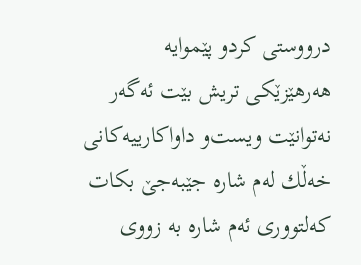درووستی كردو پێموایه‌ هه‌رهێزێكی تریش بێت ئه‌گه‌ر نه‌توانێت ویست‌و داواكارییه‌كانی خه‌ڵك له‌م شاره‌ جێبه‌جێ بكات كه‌لتووری ئه‌م شاره‌ به‌ زووی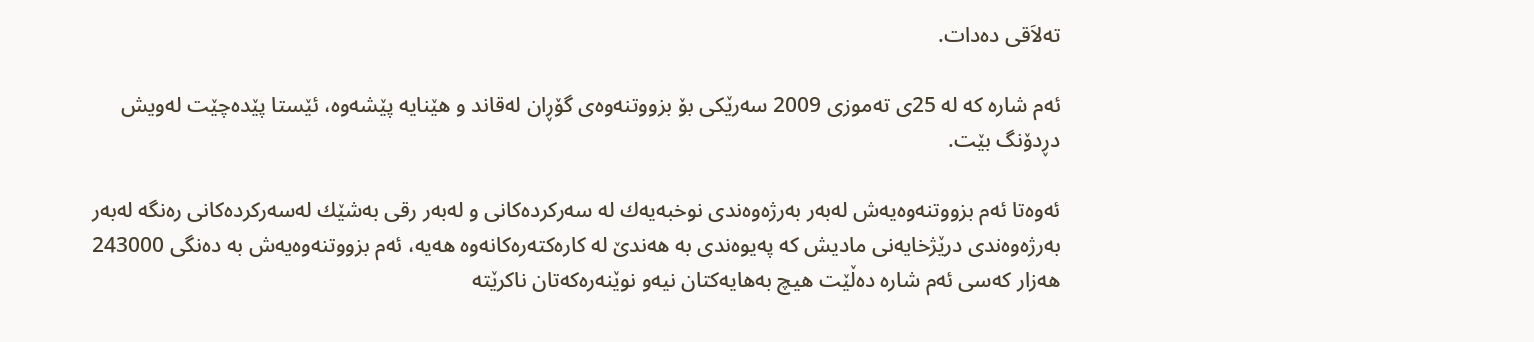ته‌لاَقی ده‌دات.

ئه‌م شاره‌ كه‌ له‌ 25ی‌ ته‌موزی‌ 2009 سه‌رێكی بۆ بزووتنه‌وه‌ی‌ گۆڕان له‌قاند و هێنایه‌ پێشه‌وه‌، ئێستا پێده‌چێت له‌ویش
دڕدۆنگ بێت.

ئه‌وه‌تا ئه‌م بزووتنه‌وه‌یه‌ش له‌به‌ر به‌رژه‌وه‌ندی‌ نوخبه‌یه‌ك له‌ سه‌ركرده‌كانی و له‌به‌ر رقی به‌شێك له‌سه‌ركرده‌كانی ره‌نگه‌ له‌به‌ر به‌رژه‌وه‌ندی‌ درێژخایه‌نی مادیش كه‌ په‌یوه‌ندی‌ به‌ هه‌ندێ‌ له‌ كاره‌كته‌ره‌كانه‌وه‌ هه‌یه‌، ئه‌م بزووتنه‌وه‌یه‌ش به‌ ده‌نگی 243000 هه‌زار كه‌سی ئه‌م شاره‌ ده‌ڵێت هیچ به‌هایه‌كتان نیه‌و نوێنه‌ره‌كه‌تان ناكرێته‌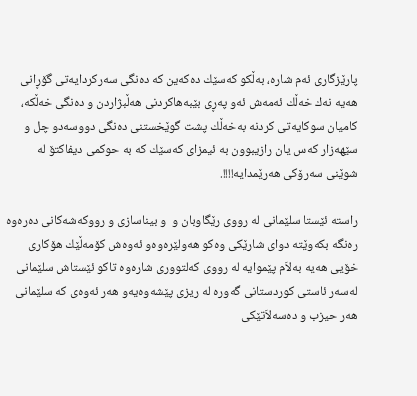پارێزگاری‌ ئه‌م شاره‌، به‌ڵكو كه‌سێك ده‌كه‌ین كه‌ ده‌نگی سه‌ركردایه‌تی گۆڕانی هه‌یه‌ نه‌ك خه‌ڵك ئه‌مه‌ش ئه‌و په‌ڕی بێبه‌هاكردنی هه‌ڵبژاردن و ده‌نگی خه‌ڵكه‌، كامیان سوكایه‌تی كردنه‌ به‌خه‌ڵك پشت گوێخستنی ده‌نگی دووسه‌دو چل و سێهه‌زار كه‌س یان رازیبوون به‌ ئیمزای‌ كه‌سێك كه‌ به‌ حوكمی دیفاكتۆ له‌ شوێنی سه‌رۆكی هه‌رێمدایه‌!!!!.

راسته‌ ئێستا سلێمانی له‌ رووی رێگاوبان و  و بیناسازی‌ و رووكه‌شه‌كانی ده‌ره‌وه‌ ره‌نگه‌ بكه‌وێته‌ دوای شارێكی وه‌كو هه‌ولێره‌وه‌و ئه‌وه‌ش كۆمه‌ڵێك هۆكاری خۆیی هه‌یه‌ به‌لاَم پێموایه‌ له‌ رووی كه‌لتووری شاره‌وه‌ تاكو ئێستاش سلێمانی له‌سه‌ر ئاستی كوردستانی گه‌وره‌ له‌ ریزی پێشه‌وه‌یه‌و هه‌ر ئه‌وه‌ی‌ كه‌ سلێمانی هه‌ر حیزب و ده‌سه‌لاَتێكی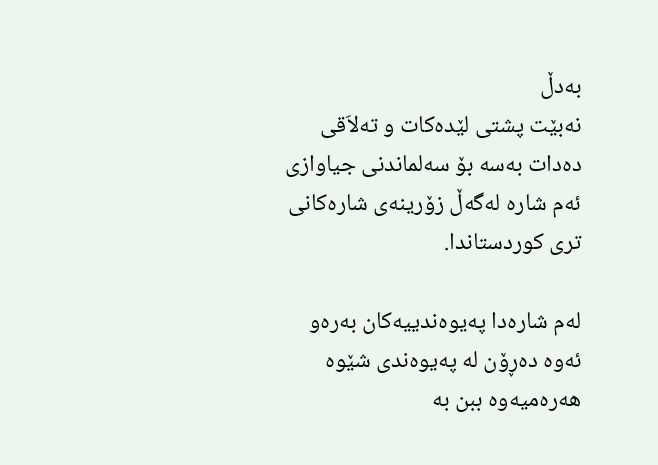به‌دڵ
نه‌بێت پشتی لێده‌كات و ته‌لاَقی ده‌دات به‌سه‌ بۆ سه‌لماندنی جیاوازی‌ ئه‌م شاره‌ له‌گه‌ڵ زۆرینه‌ی‌ شاره‌كانی تری كوردستاندا.

له‌م شاره‌دا په‌یوه‌ندییه‌كان به‌ره‌و ئه‌وه‌ ده‌ڕۆن له‌ په‌یوه‌ندی شێوه‌ هه‌ره‌میه‌وه‌ ببن به‌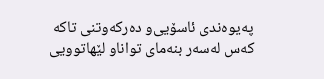په‌یوه‌ندی ئاسۆیی‌و ده‌ركه‌وتنی تاكه‌ كه‌س له‌سه‌ر بنه‌مای تواناو لێهاتوویی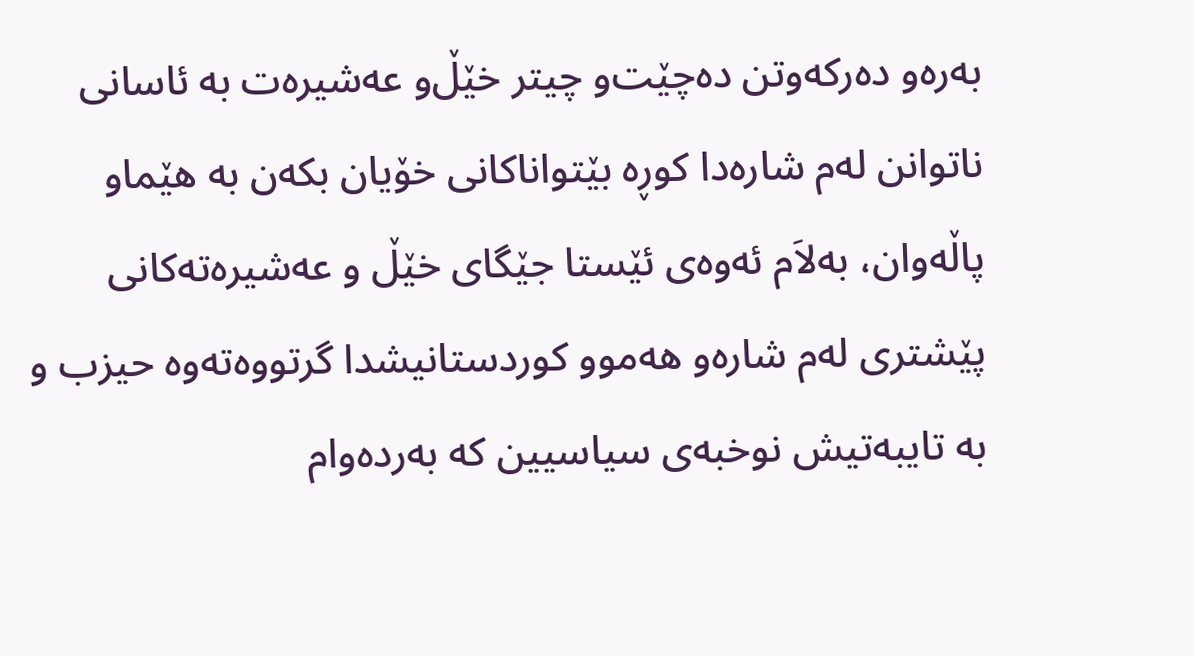به‌ره‌و ده‌ركه‌وتن ده‌چێت‌و چیتر خێڵ‌و عه‌شیره‌ت به‌ ئاسانی ناتوانن له‌م شاره‌دا كوڕه‌ بێتواناكانی خۆیان بكه‌ن به‌ هێماو پاڵه‌وان، به‌لاَم ئه‌وه‌ی‌ ئێستا جێگای‌ خێڵ و عه‌شیره‌ته‌كانی پێشتری‌ له‌م شاره‌و هه‌موو كوردستانیشدا گرتووه‌ته‌وه‌ حیزب و به‌ تایبه‌تیش نوخبه‌ی‌ سیاسیین كه‌ به‌رده‌وام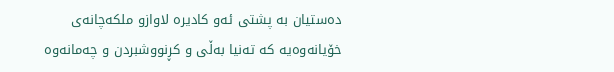ده‌ستیان به‌ پشتی ئه‌و كادیره‌ لاوازو ملكه‌چانه‌ی‌ خۆیانه‌وه‌یه‌ كه‌ ته‌نیا به‌ڵی و كڕنووشبردن و چه‌مانه‌وه‌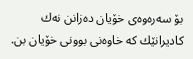بۆ سه‌ره‌وه‌ی‌ خۆیان ده‌زانن نه‌ك كادیرانێك كه‌ خاوه‌نی بوونی خۆیان بن.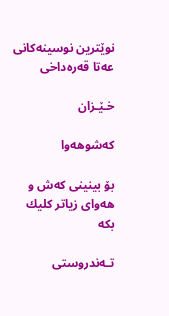نوێترین نوسینەکانی عه‌تا قه‌ره‌داخی

خـێـزان

کەشوهەوا

بۆ بینینی كه‌ش و هه‌وای زیاتر كلیك بكه‌

تـه‌ندروستی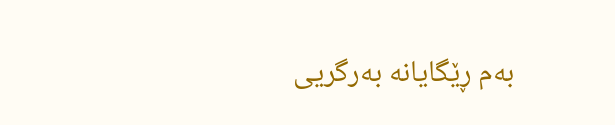به‌م ڕێگایانه‌ به‌رگریی‌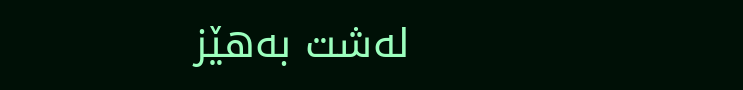له‌شت به‌هێز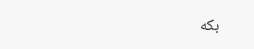بكه‌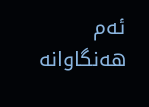ئه‌م هه‌نگاوانه‌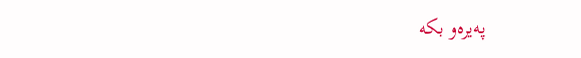په‌یره‌و بكه‌